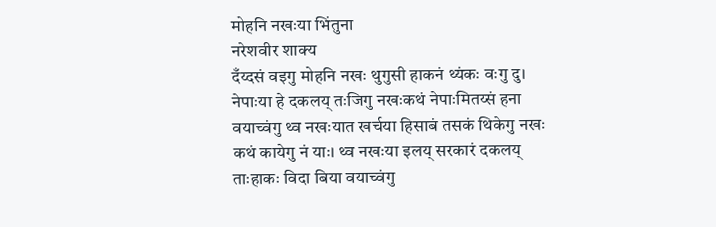मोहनि नखःया भिंतुना
नरेशवीर शाक्य
दँय्दसं वइगु मोहनि नखः थुगुसी हाकनं थ्यंकः वःगु दु। नेपाःया हे दकलय् तःजिगु नखःकथं नेपाःमितय्सं हना वयाच्वंगु थ्व नखःयात खर्चया हिसाबं तसकं थिकेगु नखः कथं कायेगु नं याः। थ्व नखःया इलय् सरकारं दकलय् ताःहाकः विदा बिया वयाच्वंगु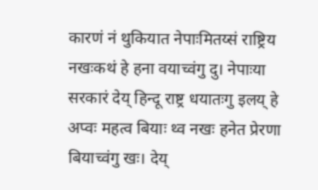कारणं नं थुकियात नेपाःमितय्सं राष्ट्रिय नखःकथं हे हना वयाच्वंगु दु। नेपाःया सरकारं देय् हिन्दू राष्ट्र धयातःगु इलय् हे अप्वः महत्व बियाः थ्व नखः हनेत प्रेरणा बियाच्वंगु खः। देय्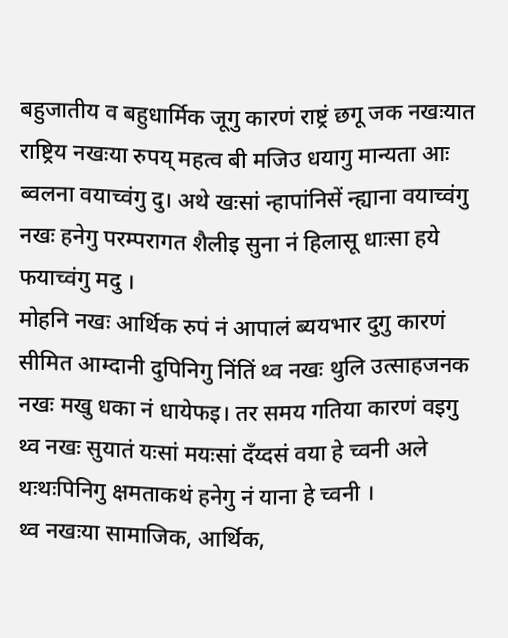बहुजातीय व बहुधार्मिक जूगु कारणं राष्ट्रं छगू जक नखःयात राष्ट्रिय नखःया रुपय् महत्व बी मजिउ धयागु मान्यता आः ब्वलना वयाच्वंगु दु। अथे खःसां न्हापांनिसें न्ह्याना वयाच्वंगु नखः हनेगु परम्परागत शैलीइ सुना नं हिलासू धाःसा हये फयाच्वंगु मदु ।
मोहनि नखः आर्थिक रुपं नं आपालं ब्ययभार दुगु कारणं सीमित आम्दानी दुपिनिगु निंतिं थ्व नखः थुलि उत्साहजनक नखः मखु धका नं धायेफइ। तर समय गतिया कारणं वइगु थ्व नखः सुयातं यःसां मयःसां दँय्दसं वया हे च्वनी अले थःथःपिनिगु क्षमताकथं हनेगु नं याना हे च्वनी ।
थ्व नखःया सामाजिक, आर्थिक,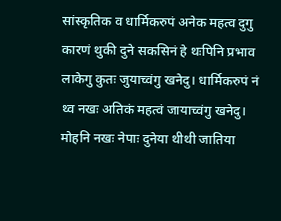सांस्कृतिक व धार्मिकरुपं अनेक महत्व दुगु कारणं थुकी दुने सकसिनं हे थःपिनि प्रभाव लाकेगु कुतः जुयाच्वंगु खनेदु। धार्मिकरुपं नं थ्व नखः अतिकं महत्वं जायाच्वंगु खनेदु। मोहनि नखः नेपाः दुनेया थीथी जातिया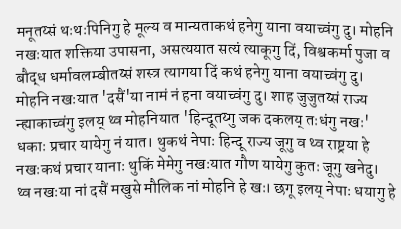मनूतय्सं थःथःपिनिगु हे मूल्य व मान्यताकथं हनेगु याना वयाच्वंगु दु। मोहनि नखःयात शक्तिया उपासना, असत्ययात सत्यं त्याकूगु दिं, विश्वकर्मा पुजा व बौद्ध धर्मावलम्बीतय्सं शस्त्र त्यागया दिं कथं हनेगु याना वयाच्वंगु दु। मोहनि नखःयात 'दसैं'या नामं नं हना वयाच्वंगु दु। शाह जुजुतय्सं राज्य न्ह्याकाच्वंगु इलय् थ्व मोहनियात 'हिन्दूतय्गु जक दकलय् तःधंगु नखः' धकाः प्रचार यायेगु नं यात। थुकथं नेपाः हिन्दू राज्य जूगु व थ्व राष्ट्रया हे नखःकथं प्रचार यानाः थुकिं मेमेगु नखःयात गौण यायेगु कुतः जूगु खनेदु।
थ्व नखःया नां दसैं मखुसे मौलिक नां मोहनि हे खः। छगू इलय् नेपाः धयागु हे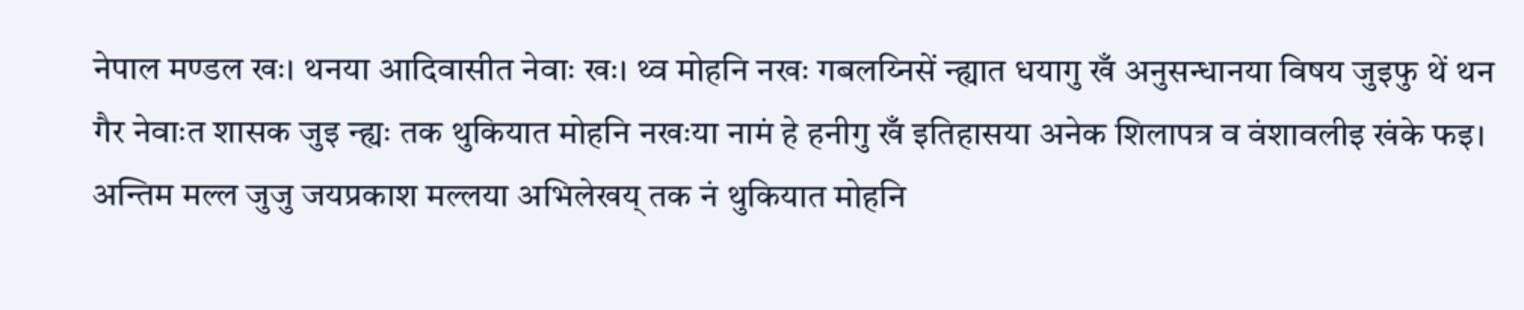नेपाल मण्डल खः। थनया आदिवासीत नेवाः खः। थ्व मोहनि नखः गबलय्निसें न्ह्यात धयागु खँ अनुसन्धानया विषय जुइफु थें थन गैर नेवाःत शासक जुइ न्ह्यः तक थुकियात मोहनि नखःया नामं हे हनीगु खँ इतिहासया अनेक शिलापत्र व वंशावलीइ खंके फइ। अन्तिम मल्ल जुजु जयप्रकाश मल्लया अभिलेखय् तक नं थुकियात मोहनि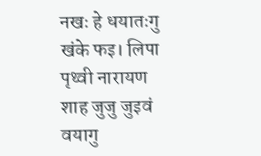नखः हे धयातःगु खंके फइ। लिपा पृथ्वी नारायण शाह जुजु जुइवं वयागु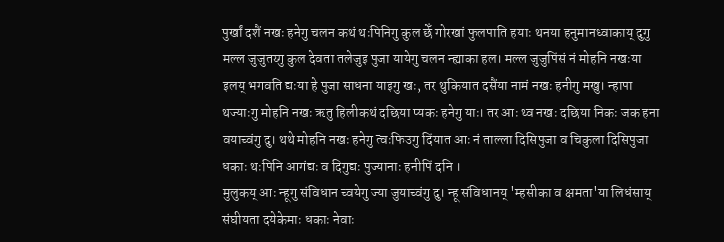पुर्खां दशैं नखः हनेगु चलन कथं थःपिनिगु कुल छेँ गोरखां फुलपाति हयाः थनया हनुमानध्वाकाय् दुगु मल्ल जुजुतय्गु कुल देवता तलेजुइ पुजा यायेगु चलन न्ह्याका हल। मल्ल जुजुपिंसं नं मोहनि नखःया इलय् भगवति द्यःया हे पुजा साधना याइगु खः, तर थुकियात दसैंया नामं नखः हनीगु मखु। न्हापा थज्याःगु मोहनि नखः ऋतु हिलीकथं दछिया प्यकः हनेगु याः। तर आः थ्व नखः दछिया निकः जक हना वयाच्वंगु दु। थथे मोहनि नखः हनेगु त्वःफिउगु दिंयात आः नं ताल्ला दिसिपुजा व चिकुला दिसिपुजा धकाः थःपिनि आगंद्यः व दिगुद्यः पुज्यानाः हनीपिं दनि ।
मुलुकय् आः न्हूगु संविधान च्वयेगु ज्या जुयाच्वंगु दु। न्हू संविधानय् 'म्हसीका व क्षमता'या लिधंसाय् संघीयता दयेकेमाः धकाः नेवाः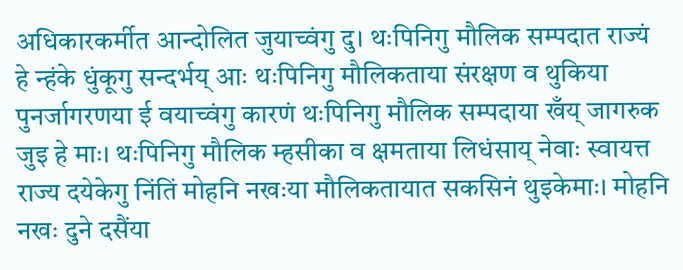अधिकारकर्मीत आन्दोलित जुयाच्वंगु दु। थःपिनिगु मौलिक सम्पदात राज्यं हे न्हंके धुंकूगु सन्दर्भय् आः थःपिनिगु मौलिकताया संरक्षण व थुकिया पुनर्जागरणया ई वयाच्वंगु कारणं थःपिनिगु मौलिक सम्पदाया खँय् जागरुक जुइ हे माः। थःपिनिगु मौलिक म्हसीका व क्षमताया लिधंसाय् नेवाः स्वायत्त राज्य दयेकेगु निंतिं मोहनि नखःया मौलिकतायात सकसिनं थुइकेमाः। मोहनि नखः दुने दसैंया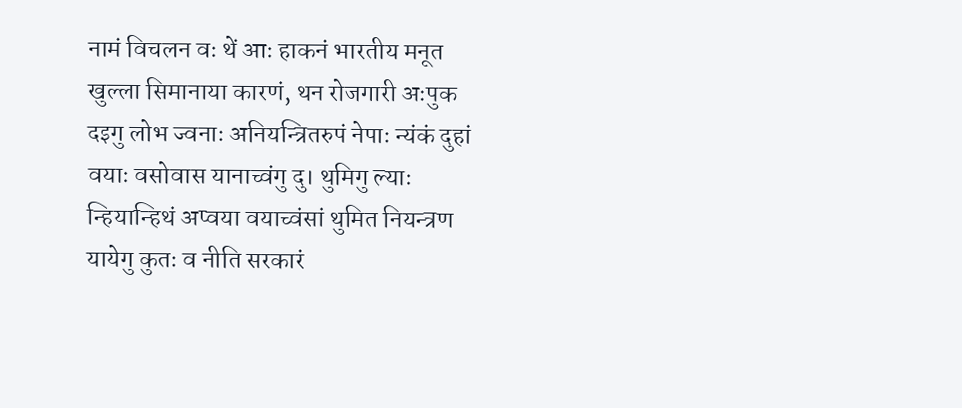नामं विचलन वः थें आः हाकनं भारतीय मनूत खुल्ला सिमानाया कारणं, थन रोजगारी अःपुक दइगु लोभ ज्वनाः अनियन्त्रितरुपं नेपाः न्यंकं दुहां वयाः वसोवास यानाच्वंगु दु। थुमिगु ल्याः न्हियान्हिथं अप्वया वयाच्वंसां थुमित नियन्त्रण यायेगु कुतः व नीति सरकारं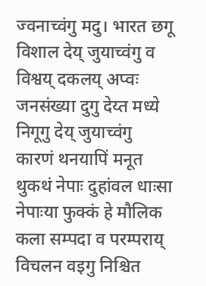ज्वनाच्वंगु मदु। भारत छगू विशाल देय् जुयाच्वंगु व विश्वय् दकलय् अप्वः जनसंख्या दुगु देय्त मध्ये निगूगु देय् जुयाच्वंगु कारणं थनयापिं मनूत थुकथं नेपाः दुहांवल धाःसा नेपाःया फुक्कं हे मौलिक कला सम्पदा व परम्पराय् विचलन वइगु निश्चित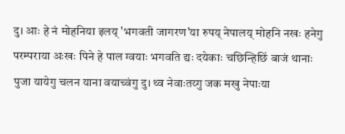दु। आः हे नं मोहनिया इलय् 'भगवती जागरण'या रुपय् नेपालय् मोहनि नखः हनेगु परम्पराया अःखः पिने हे पाल ग्वयाः भगवति द्यः दयेकाः चछिन्हिछिं बाजं थानाः पुजा यायेगु चलन याना वयाच्वंगु दु। थ्व नेवाःतय्गु जक मखु नेपाःया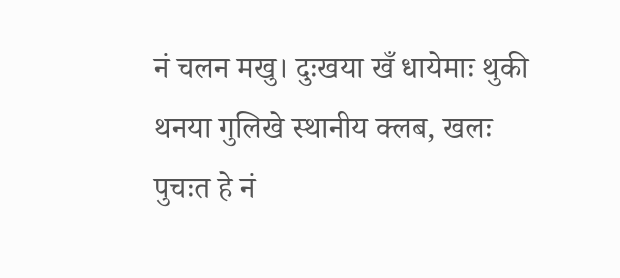नं चलन मखु। दुःखया खँ धायेमाः थुकी थनया गुलिखे स्थानीय क्लब, खलः पुचःत हे नं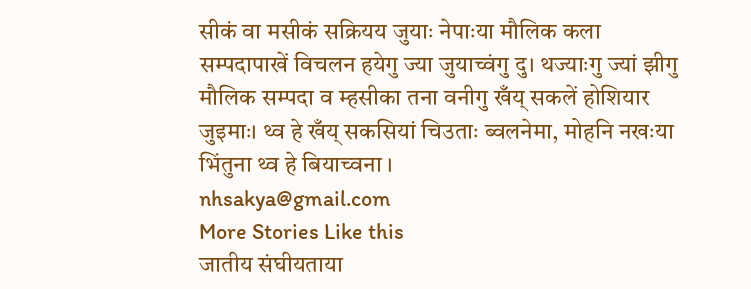सीकं वा मसीकं सक्रियय जुयाः नेपाःया मौलिक कला सम्पदापाखें विचलन हयेगु ज्या जुयाच्वंगु दु। थज्याःगु ज्यां झीगु मौलिक सम्पदा व म्हसीका तना वनीगु खँय् सकलें होशियार जुइमाः। थ्व हे खँय् सकसियां चिउताः ब्वलनेमा, मोहनि नखःया भिंतुना थ्व हे बियाच्वना ।
nhsakya@gmail.com
More Stories Like this
जातीय संघीयताया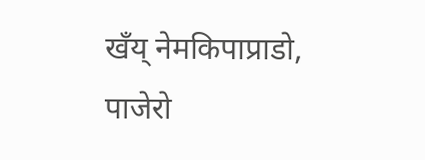खँय् नेमकिपाप्राडो, पाजेरो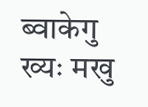ब्वाकेगु ख्यः मखु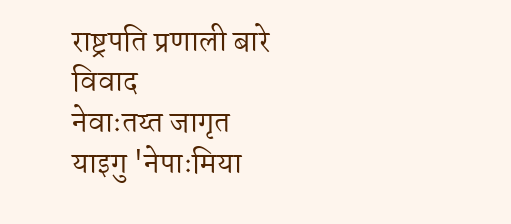राष्ट्रपति प्रणाली बारे विवाद
नेवाःतय्त जागृत याइगु 'नेपाःमिया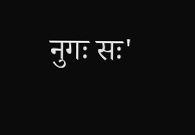नुगः सः'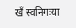खँ स्वनिगःया